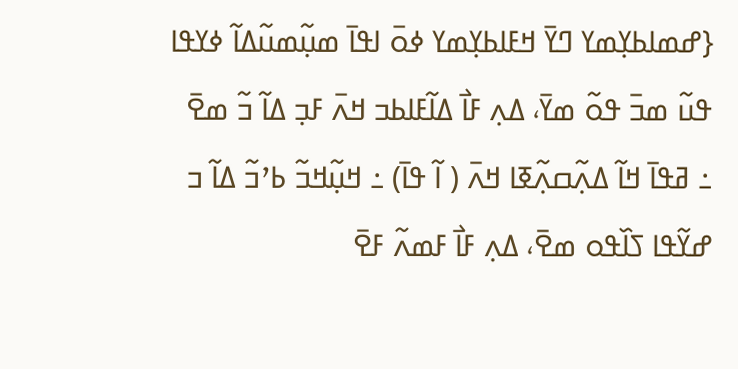{ߝߘߊߕߌ߲ߘߌ ߣߌ߫ ߞߓߊߕߌ߲ߘߌ ߦߋ߫ ߊߟߊ߫ ߘߎ߲߬ߘߎ߬ߡߊ߬ ߦߌߟߊ ߟߎ߬ ߘߏ߫ ߟߋ߬ ߘߌ߫، ߡߍ߲ ߓߊ߯ ߡߊ߬ߓߊߕߏ ߞߍ߫ ߓߏ߲ ߡߊ߬ ߏ߬ ߘߐ߫ ߸ ߥߟߊ߫ ߞߊ߬ ߡߍ߲߬ߛߍ߲߬ߧߊ ߞߍ߫ ( ߊ߬ ߟߊ߫) ߸ ߞߎ߲߬ߞߏ߬ ߕߴߏ߬ ߡߊ߬ ߏ ߝߌ߬ߟߊ ߖߊ߰ߟߋ ߘߐ߫، ߡߍ߲ ߓߊ߯ ߓߘߍ߬ ߓߐ߫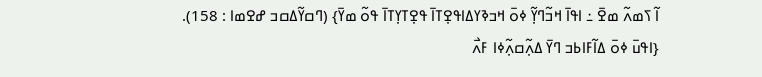ߊ߬ ߖߘߍ߬ ߘߐ߫ ߸ ߊߟߊ߫ ߞߏ߬ߣߌ߲߬ ߦߋ߫ ߞߏߢߌߡߊߟߐ߲ߠߊ߫ ߟߐ߲ߠߌ߲ߠߊ߫ ߟߋ߬ ߘߌ߫} (ߣߛߌ߬ߡߛߏ ߝߐߘߊ : 158).
{ߊߟߎ߫ ߦߋ߫ ߡߊ߬ߓߊߕߏ ߣߌ߫ ߡߍ߲߬ߛߍ߲߬ߦߊ ߓߍ߯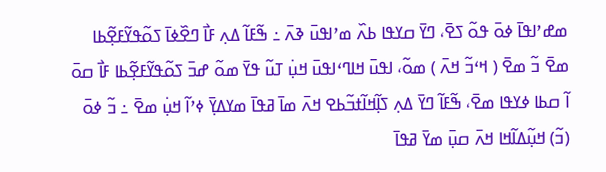ߘߝߴߊߟߊ߫ ߦߋ߫ ߟߋ߬ ߖߐ߫، ߣߌ߫ ߛߌߟߊ ߕߍ߰ ߘߴߊߟߎ߫ ߢߍ߫ ߸ ߒ߬ߓߊ߬ ߡߍ߲ ߓߊ߯ ߣߐ߰ߦߊ߫ ߖߋ߬ߟߌ߬ߓߐ߲߬ߕߊ ߘߐ߫ ߏ߬ ߘߐ߫ ( ߞߵߏ߬ ߞߍ߫ ) ߘߋ߬، ߊߟߎ߫ ߞߊߣߵߊߟߎ߫ ߞߎ߲߭ ߠߎ߬ ߟߌ߫ ߘߋ߬ ߝߏ߫ ߖߋ߬ߟߌ߬ߓߐ߲߬ߕߊ ߓߊ߯ ߛߋ߫ ߊ߬ ߛߕߊ ߦߌߟߊ ߘߐ߫، ߒ߬ߓߊ߬ ߣߌ߫ ߡߍ߲ ߖߊ߲߬ߞߊ߬ߙߏ߬ߕߐ ߞߍ߫ ߘߊ߫ ߥߟߊ߫ ߘߌߡߌ߲߫ ߦߴߊ߬ ߞߎ߲߭ ߘߐ߫ ߸ ߏ߬ ߦߋ߫ (ߏ߬) ߞߎ߲߬ߡߊ߬ߞߊ ߞߍ߫ ߛߎ߲߫ ߘߌ߫ ߥߟߊ߫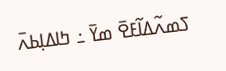ߖߘߍ߬ߡߊ߬ߓߐ߫ ߘߌ߫ ߸ ߤߊߡߊ߲ߕߍ߫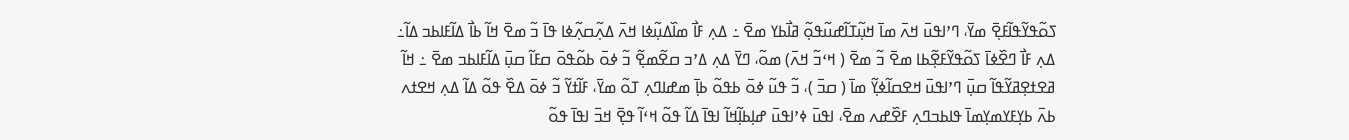ߖߋ߬ߟߌ߬ߟߊ߬ߓߐ߲߫ ߘߌ߫، ߣߴߊߟߎ߫ ߞߍ߫ ߘߊ߫ ߞߎ߲߬ߠߊ߬ߝߎ߬ߟߋ߲߬ ߥߊ߯ߕߌ ߘߐ߫ ߸ ߡߍ߲ ߓߊ߯ ߘߊ߰ߡߎ߲߬ߦߊ ߞߍ߫ ߡߍ߲߬ߛߍ߲߬ߦߊ ߟߊ߫ ߏ߬ ߘߐ߫ ߞߊ߬ ߕߊ߯ ߡߊ߬ߓߊߕߏ ߡߊ߬߸ ߡߍ߲ ߓߊ߯ ߣߐ߰ߦߊ߫ ߖߋ߬ߟߌ߬ߓߐ߲߬ߕߊ ߘߐ߫ ߏ߬ ߘߐ߫ ( ߞߵߏ߬ ߞߍ߫) ߘߋ߬، ߣߌ߫ ߡߍ߲ ߡߴߏ ߛߐ߬ߘߐ߲߬ ߏ߬ ߦߋ߫ ߕߋ߬ߟߋ߫ ߛߓߊ߬ ߛߎ߲߫ ߡߊ߬ߓߊߕߏ ߘߐ߫ ߸ ߞߊ߬ ߥߐߙߐ߲ߥߌ߬ߟߊ߬ ߛߎ߲߫ ߣߴߊߟߎ߫ ߞߐߛߊ߬ߦߌ߲߬ ߘߊ߫ ( ߛߏ߫ )، ߏ߬ ߟߎ߬ ߦߋ߫ ߕߟߋ߬ ߕߊ߲߫ ߘߝߊߣߍ߲ ߠߋ߬ ߘߌ߫، ߓߊ߬ߙߌ߬ ߏ߬ ߦߋ߫ ߡߐ߰ ߟߋ߬ ߡߊ߬ ߡߍ߲ ߞߐߙߍ ߕߍ߫ ߕߌ߲ߓߌߘߌ߲ߘߊ߫ ߟߊߕߏߣߍ߲ ߓߐ߰ߝߍ ߘߐ߫، ߊߟߎ߫ ߦߴߊߟߎ߫ ߝߊ߲ߕߊ߲߬ߞߊ߬ ߊߟߊ߫ ߡߊ߬ ߟߋ߬ ߞߵߊ߬ ߟߐ߲߫ ߞߏ߫ ߊߟߊ߫ ߟߋ߬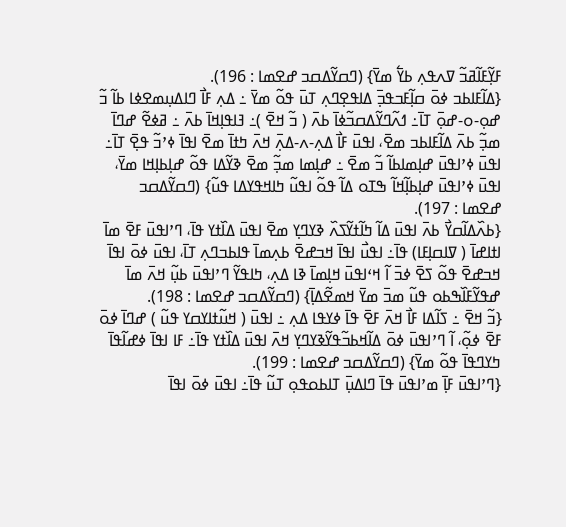ߓߌ߲߬ߓߊ߬ߥߏ߬ ߜߍߟߍ߲ ߕߌ߱ ߘߌ߫} (ߣߛߌ߬ߡߛߏ ߝߐߘߊ : 196).
{ߡߊ߬ߓߊߕߏ ߦߋ߫ ߛߊ߲߬ߓߏߟߏ߲߫ ߡߊߟߐ߲ߣߍ߲ ߠߎ߫ ߟߋ߬ ߘߌ߫ ߸ ߡߍ߲ ߓߊ߯ ߣߊߡߎ߲ߘߐߦߊ ߕߊ߬ ߏ߬ ߝߋ߲-ߋ-ߝߋ߲߫ ߠߊ߫߸ ߗߍ߬ߣߌ߬ߡߛߏ߬ߦߊ߫ ߕߍ߫ ( ߏ߬ ߞߐ߫ )߸ ߔߊߟߊ߲ߞߊ߫ ߕߍ߫ ߸ ߥߦߐ߬ ߝߣߊ߫ ߘߏ߲߬ ߕߍ߫ ߡߊ߬ߓߊߕߏ ߘߐ߫، ߊߟߎ߫ ߓߊ߯ ߡߍ߲-ߍ-ߡߍ߲߫ ߞߍ߫ ߤߙߊ߫ ߘߐ߫ ߊߟߊ߫ ߦߴߏ߬ ߟߐ߲߫ ߠߊ߫߸ ߊߟߎ߫ ߦߴߊߟߎ߫ ߝߊ߲ߘߊߕߊ߬ ߏ߬ ߘߐ߫ ߸ ߝߊ߲ߘߊ ߘߏ߲߬ ߘߐ߫ ߢߌ߬ߡߊ ߟߋ߬ ߝߊ߲ߕߊ߲ߞߊ ߘߌ߫، ߊߟߎ߫ ߦߴߊߟߎ߫ ߝߊ߲ߕߊ߲߬ߞߊ߬ ߒߠߋ ߡߊ߬ ߟߋ߬ ߊߟߎ߬ ߤߊߞߟߌߡߊ ߟߎ߬} (ߣߛߌ߬ߡߛߏ ߝߐߘߊ : 197).
{ߕߍ߰ߡߊ߬ߛߌ߯ ߕߍ߫ ߊߟߎ߫ ߡߊ߬ ߤߊ߬ߙߌ߬ߖߍ߰ ߢߌߣߌ߲ ߘߐ߫ ߊߟߎ߫ ߡߊ߰ߙߌ ߟߊ߫، ߣߴߊߟߎ߫ ߓߐ߫ ߘߊ߫ ߊߙߊߝߊ߫ ( ߜߊߛߊ߲ߓߊ) ߟߊ߫߸ ߊߟߎ߯ ߊߟߊ߫ ߞߏߝߐ߫ ߕߍ߲ߘߊ߫ ߟߊߕߏߣߍ߲ ߠߊ߫، ߊߟߎ߫ ߦߋ߫ ߊߟߊ߫ ߞߏߝߐ߫ ߟߋ߬ ߖߐ߫ ߦߏ߫ ߊ߬ ߞߵߊߟߎ߫ ߞߊ߲ߘߊ߫ ߢߊ ߡߍ߲، ߤߊߟߌ߬ ߣߴߊߟߎ߫ ߕߎ߲߬ ߞߍ߫ ߘߊ߫ ߝߟߌ߬ߓߊ߰ߒߕߋ ߟߎ߬ ߘߏ߫ ߘߌ߫ ߞߘߐ߬ߡߊ߲߫} (ߣߛߌ߬ߡߛߏ ߝߐߘߊ : 198).
{ߏ߬ ߞߐ߫ ߸ ߖߊ߬ߡߊ ߓߊ߯ ߞߍ߫ ߓߐ߫ ߟߊ߫ ߦߌߟߊ ߡߍ߲ ߸ ߊߟߎ߫ ( ߞߎ߬ߙߊߌߛߌ ߟߎ߬ ) ߝߣߊ߫ ߦߋ߫ ߓߐ߫ ߦߋ߲߬، ߊ߬ ߣߴߊߟߎ߫ ߦߋ߫ ߡߊ߬ߞߕߏ߬ߟߌ߬ߢߌߣߌ߲ ߞߍ߫ ߊߟߎ߫ ߡߊ߰ߙߌ ߟߊ߫߸ ߓߊ ߊߟߊ߫ ߦߝߊ߬ߟߊ߫ ߤߌߣߟߊ߫ ߟߋ߬ ߘߌ߫} (ߣߛߌ߬ߡߛߏ ߝߐߘߊ : 199).
{ߣߴߊߟߎ߫ ߓߊ߲߫ ߘߴߊߟߎ߫ ߟߊ߫ ߣߊߡߎ߲߫ ߠߊߕߋߟߋ߲ ߠߎ߬ ߟߊ߫߸ ߊߟߎ߫ ߦߋ߫ ߊߟߊ߫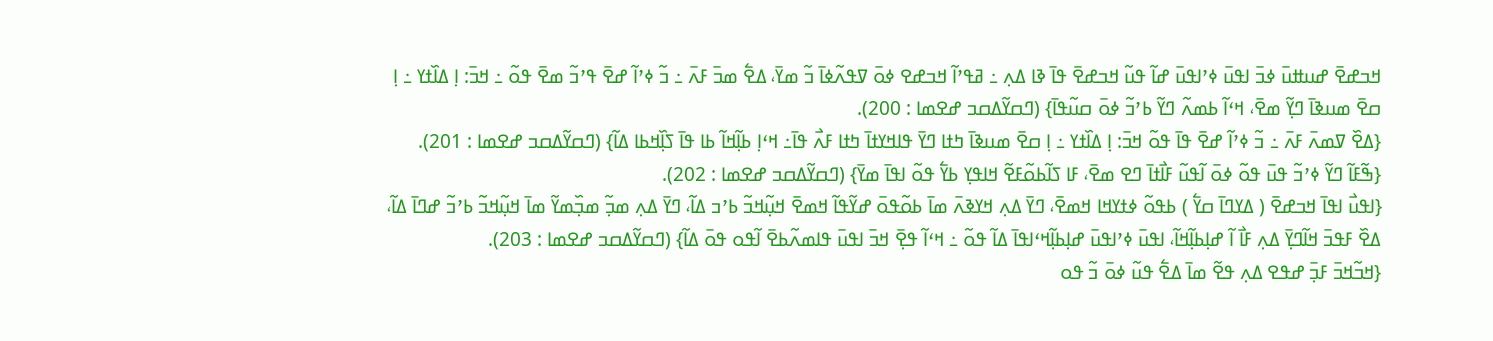ߞߏߝߐ߫ ߝߎߚߎ߫ ߦߏ߫ ߊߟߎ߫ ߦߴߊߟߎ߫ ߝߊ߬ ߟߎ߬ ߞߏߝߐ߫ ߟߊ߫ ߢߊ ߡߍ߲ ߸ ߥߟߴߊ߬ ߞߏߝߐ ߦߋ߫ ߜߟߍ߬ߦߊ߫ ߏ߬ ߘߌ߫، ߡߐ߱ ߘߏ߫ ߓߍ߫ ߸ ߏ߬ ߦߴߊ߬ ߝߐ߫ ߟߴߏ߬ ߘߐ߫ ߟߋ߬ ߸ ߞߏ߫: ߊ߲ ߡߊ߰ߙߌ ߸ ߊ߲ ߛߐ߫ ߘߎߢߊ߫ ߣߌ߲߬ ߘߐ߫، ߞߵߊ߬ ߕߘߍ߬ ߣߌ߬ ߕߴߏ߬ ߦߋ߫ ߛߎ߬ߟߊ߫} (ߣߛߌ߬ߡߛߏ ߝߐߘߊ : 200).
{ߡߐ߰ ߜߘߍ߫ ߓߍ߫ ߸ ߏ߬ ߦߴߊ߬ ߝߐ߫ ߟߊ߫ ߟߋ߬ ߞߏ߫: ߊ߲ ߡߊ߰ߙߌ ߸ ߊ߲ ߛߐ߫ ߘߎߢߊ߫ ߤߙߊ ߣߌ߫ ߟߊߞߌߙߊ߫ ߤߙߊ ߓߍ߯ ߟߊ߫߸ ߞߵߊ߲ ߕߊ߲߬ߞߊ߬ ߕߊ ߟߊ߫ ߖߊ߲߰ߞߕߊ ߡߊ߬} (ߣߛߌ߬ߡߛߏ ߝߐߘߊ : 201).
{ߒ߬ߓߊ߬ ߣߌ߬ ߦߴߏ߬ ߟߎ߫ ߟߋ߬ ߦߋ߫ ߊ߬ߟߎ߬ ߓߊ߯ߙߊ߫ ߣߐ ߘߐ߫، ߓߊ ߖߊ߬ߕߋ߬ߓߐ߬ ߞߊߟߌ߲ ߕߌ߱ ߟߋ߬ ߊߟߊ߫ ߘߌ߫} (ߣߛߌ߬ߡߛߏ ߝߐߘߊ : 202).
{ߊߟߎ߯ ߊߟߊ߫ ߞߏߝߐ߫ ( ߡߌߣߊ߫ ߛߌ߱ ) ߕߟߋ߬ ߦߙߌߞߊ ߞߘߐ߫، ߣߌ߫ ߡߍ߲ ߞߌߢߍ߫ ߘߊ߫ ߕߋ߬ߟߋ߫ ߝߌ߬ߟߊ߬ ߞߘߐ߫ ߞߎ߲߬ߞߏ߬ ߕߴߏ ߡߊ߬، ߣߌ߫ ߡߍ߲ ߘߏ߲߬ ߘߏ߲߰ߘߌ߬ ߘߊ߫ ߞߎ߲߬ߞߏ߬ ߕߴߏ߬ ߝߣߊ߫ ߡߊ߬، ߡߐ߰ ߓߟߏ߫ ߞߊ߬ߣߌ߲߫ ߡߍ߲ ߓߊ߯ ߊ߬ ߝߊ߲ߕߊ߲߬ߞߊ߬، ߊߟߎ߫ ߦߴߊߟߎ߫ ߝߊ߲ߕߊ߲߬ߞߵߊߟߊ߫ ߡߊ߬ ߟߋ߬ ߸ ߞߵߊ߬ ߟߐ߲߫ ߞߏ߫ ߊߟߎ߫ ߟߊߘߍ߬ߕߐ߫ ߊ߬ߟߋ ߟߋ߫ ߡߊ߬} (ߣߛߌ߬ߡߛߏ ߝߐߘߊ : 203).
{ߞߏ߬ߞߏ߫ ߓߏ߲߫ ߝߟߐ ߡߍ߲ ߟߐ߬ ߘߊ߫ ߡߐ߱ ߟߎ߬ ߦߋ߫ ߏ߬ ߟߋ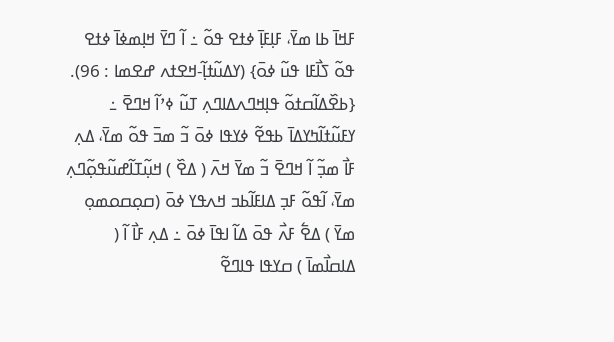ߓߞߊ߫ ߕߊ ߘߌ߫، ߓߊ߲ߓߊ߲߫ ߦߙߐ ߟߋ߬ ߸ ߊ߬ ߣߌ߫ ߞߊ߲ߘߦߊ߫ ߦߙߐ ߟߋ߬ ߖߊ߯ߓߊ ߟߎ߬ ߦߋ߫} (ߌߡߎ߬ߙߊ߲߬-ߞߐߙߍ ߝߐߘߊ : 96).
{ߕߐ߰ߡߊ߬ߛߙߋ߬ ߟߊ߲ߞߣߍߡߊߣߍ߲ ߠߎ߬ ߦߴߊ߬ ߞߣߐ߫ ߸ ߌߓߎ߬ߙߊ߬ߤߌߡߊ߫ ߕߟߐ߬ ߦߌߟߊ ߦߋ߫ ߏ߬ ߘߏ߫ ߟߋ߬ ߘߌ߫، ߡߍ߲ ߓߊ߯ ߘߏ߲߬ ߊ߬ ߞߣߐ߫ ߏ߬ ߘߌ߫ ߞߍ߫ ( ߡߐ߰ ) ߞߎ߲߬ߠߊ߬ߝߎ߬ߟߋ߲߬ߣߍ߲ ߘߌ߫، ߊ߬ߟߋ߬ ߓߏ߲ ߡߊߓߊ߬ߕߏ ߞߍߟߌ ߦߋ߫ (ߛߋ߲ߛߋߘߋ߲ ߘߌ߫ ) ߡߐ߱ ߓߍ߯ ߟߋ߫ ߡߊ߬ ߊߟߊ߫ ߦߋ߫ ߸ ߡߍ߲ ߓߊ߯ ߊ߬ ( ߡߊߛߊ߯ߘߊ߫ ) ߛߌߟߊ ߟߊߣߐ߬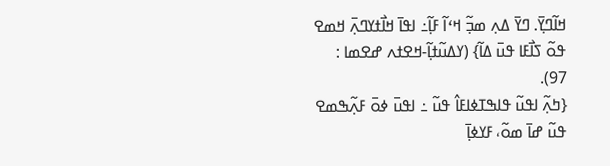ߞߊ߬ߣߌ߲߫. ߣߌ߫ ߡߍ߲ ߘߏ߲߬ ߞߵߊ߬ ߓߊ߲߬߸ ߊߟߊ߫ ߞߊ߯ߙߌߣߍ߲߫ ߞߘߐ ߟߋ߬ ߖߊ߯ߓߊ ߟߎ߫ ߡߊ߬} (ߌߡߎ߬ߙߊ߲߬-ߞߐߙߍ ߝߐߘߊ : 97).
{ߤߍ߲߬ ߊߟߎ߬ ߟߊߒߠߦߊߓߊ߮ ߟߎ߬ ߸ ߊߟߎ߫ ߦߋ߫ ߓߍ߲߬ߒߘߐ ߟߎ߬ ߝߊ߫ ߘߋ߬، ߓߌߦߊ߲߫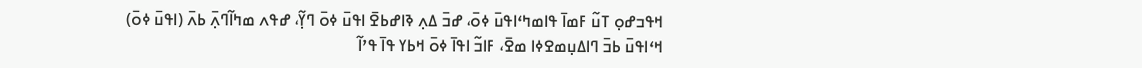ߞߟߏߝߋ߲ ߠߎ߬ ߓߘߊ߫ ߟߊߘߤߵߊߟߎ߫ ߦߋ߫، ߝߏ߫ ߡߍ߲ ߢߊߝߕߐ߫ ߊߟߎ߫ ߦߋ߫ ߣߌ߲߬، ߝߟߍ ߘߤߊ߬ߣߍ߲߫ ߕߍ߫ (ߊߟߎ߫ ߦߋ߫) ߞߵߊߟߎ߫ ߕߏ߫ ߣߊߡߎ߲ߘߐߦߊ ߘߐ߫، ߓߊߏ߬ ߊߟߊ߫ ߦߋ߫ ߞߕߌ ߟߊ߫ ߟߴߊ߬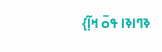ߢߣߊߢߊ ߟߋ߫ ߞߊ߲߬}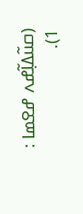(ߛߎ߬ߡߊ߲߬ߝߍ ߝߐߘߊ : 1).